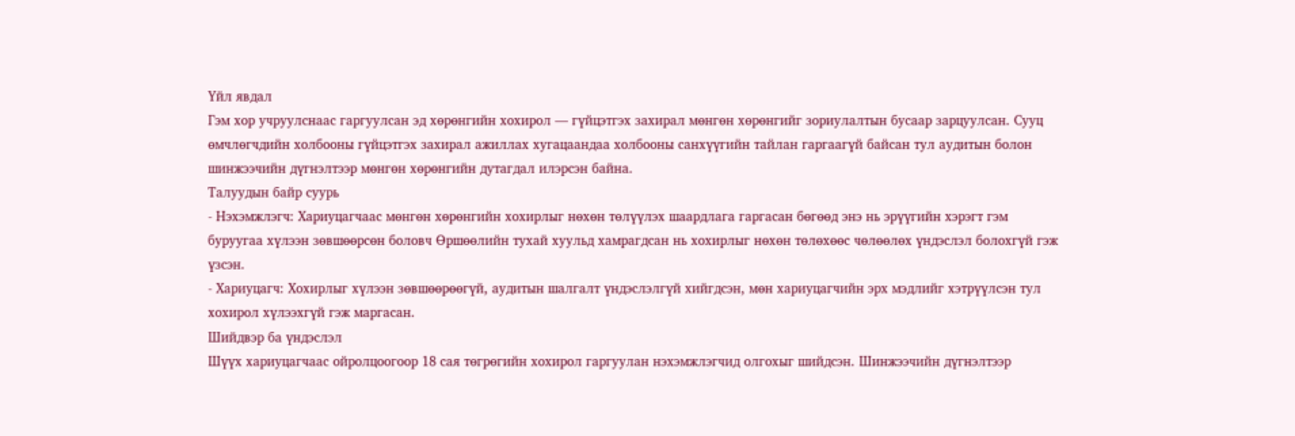Үйл явдал
Гэм хор учруулснаас гаргуулсан эд хөрөнгийн хохирол — гүйцэтгэх захирал мөнгөн хөрөнгийг зориулалтын бусаар зарцуулсан. Сууц өмчлөгчдийн холбооны гүйцэтгэх захирал ажиллах хугацаандаа холбооны санхүүгийн тайлан гаргаагүй байсан тул аудитын болон шинжээчийн дүгнэлтээр мөнгөн хөрөнгийн дутагдал илэрсэн байна.
Талуудын байр суурь
- Нэхэмжлэгч: Хариуцагчаас мөнгөн хөрөнгийн хохирлыг нөхөн төлүүлэх шаардлага гаргасан бөгөөд энэ нь эрүүгийн хэрэгт гэм буруугаа хүлээн зөвшөөрсөн боловч Өршөөлийн тухай хуульд хамрагдсан нь хохирлыг нөхөн төлөхөөс чөлөөлөх үндэслэл болохгүй гэж үзсэн.
- Хариуцагч: Хохирлыг хүлээн зөвшөөрөөгүй, аудитын шалгалт үндэслэлгүй хийгдсэн, мөн хариуцагчийн эрх мэдлийг хэтрүүлсэн тул хохирол хүлээхгүй гэж маргасан.
Шийдвэр ба үндэслэл
Шүүх хариуцагчаас ойролцоогоор 18 сая төгрөгийн хохирол гаргуулан нэхэмжлэгчид олгохыг шийдсэн. Шинжээчийн дүгнэлтээр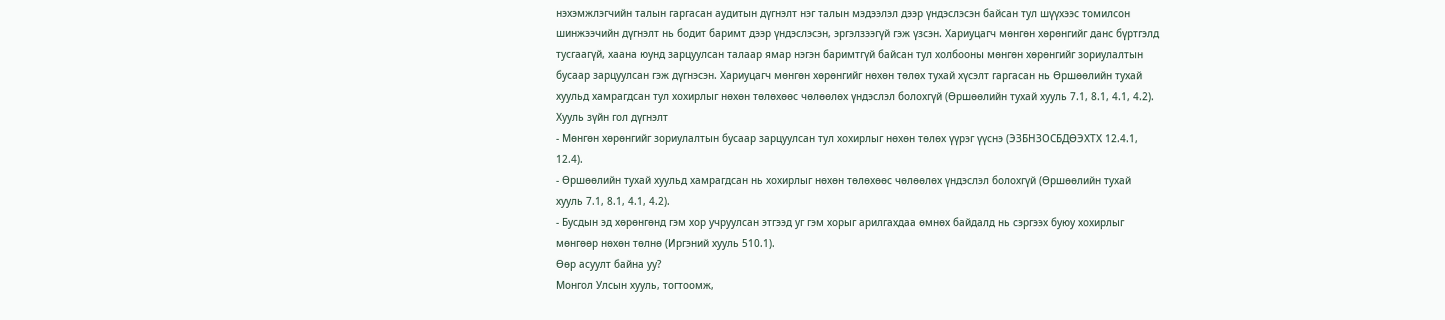нэхэмжлэгчийн талын гаргасан аудитын дүгнэлт нэг талын мэдээлэл дээр үндэслэсэн байсан тул шүүхээс томилсон шинжээчийн дүгнэлт нь бодит баримт дээр үндэслэсэн, эргэлзээгүй гэж үзсэн. Хариуцагч мөнгөн хөрөнгийг данс бүртгэлд тусгаагүй, хаана юунд зарцуулсан талаар ямар нэгэн баримтгүй байсан тул холбооны мөнгөн хөрөнгийг зориулалтын бусаар зарцуулсан гэж дүгнэсэн. Хариуцагч мөнгөн хөрөнгийг нөхөн төлөх тухай хүсэлт гаргасан нь Өршөөлийн тухай хуульд хамрагдсан тул хохирлыг нөхөн төлөхөөс чөлөөлөх үндэслэл болохгүй (Өршөөлийн тухай хууль 7.1, 8.1, 4.1, 4.2).
Хууль зүйн гол дүгнэлт
- Мөнгөн хөрөнгийг зориулалтын бусаар зарцуулсан тул хохирлыг нөхөн төлөх үүрэг үүснэ (ЭЗБНЗОСБДӨЭХТХ 12.4.1, 12.4).
- Өршөөлийн тухай хуульд хамрагдсан нь хохирлыг нөхөн төлөхөөс чөлөөлөх үндэслэл болохгүй (Өршөөлийн тухай хууль 7.1, 8.1, 4.1, 4.2).
- Бусдын эд хөрөнгөнд гэм хор учруулсан этгээд уг гэм хорыг арилгахдаа өмнөх байдалд нь сэргээх буюу хохирлыг мөнгөөр нөхөн төлнө (Иргэний хууль 510.1).
Өөр асуулт байна уу?
Монгол Улсын хууль, тогтоомж,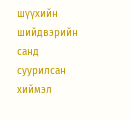шүүхийн шийдвэрийн санд суурилсан хиймэл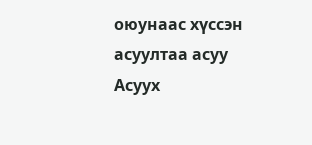оюунаас хүссэн асуултаа асуу
Асуух